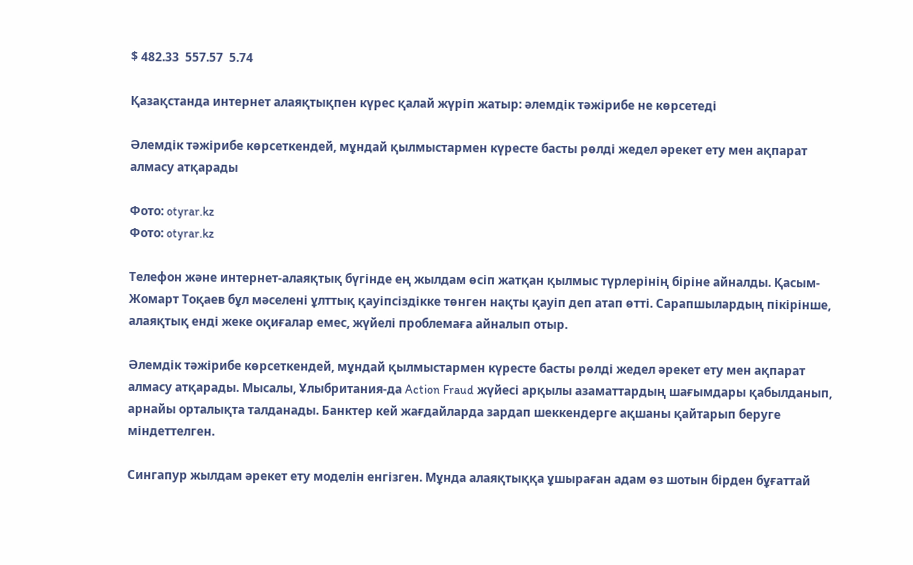$ 482.33  557.57  5.74

Қазақстанда интернет алаяқтықпен күрес қалай жүріп жатыр: әлемдік тәжірибе не көрсетеді

Әлемдік тәжірибе көрсеткендей, мұндай қылмыстармен күресте басты рөлді жедел әрекет ету мен ақпарат алмасу атқарады

Фото: otyrar.kz
Фото: otyrar.kz

Телефон және интернет-алаяқтық бүгінде ең жылдам өсіп жатқан қылмыс түрлерінің біріне айналды. Қасым-Жомарт Тоқаев бұл мәселені ұлттық қауіпсіздікке төнген нақты қауіп деп атап өтті. Сарапшылардың пікірінше, алаяқтық енді жеке оқиғалар емес, жүйелі проблемаға айналып отыр.

Әлемдік тәжірибе көрсеткендей, мұндай қылмыстармен күресте басты рөлді жедел әрекет ету мен ақпарат алмасу атқарады. Мысалы, Ұлыбритания-да Action Fraud жүйесі арқылы азаматтардың шағымдары қабылданып, арнайы орталықта талданады. Банктер кей жағдайларда зардап шеккендерге ақшаны қайтарып беруге міндеттелген.

Сингапур жылдам әрекет ету моделін енгізген. Мұнда алаяқтыққа ұшыраған адам өз шотын бірден бұғаттай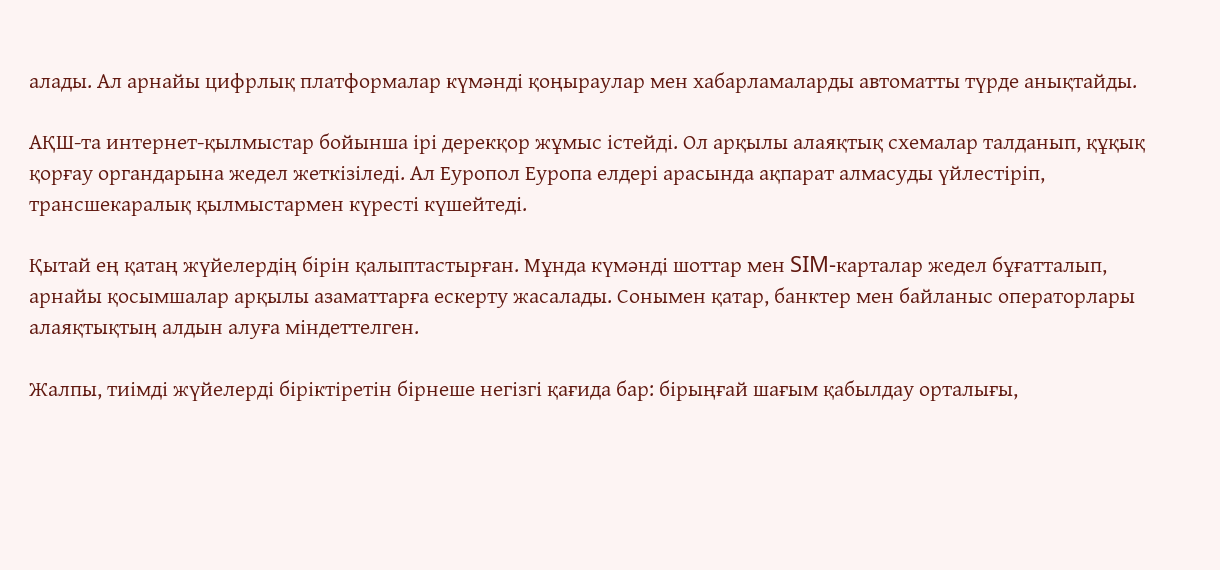алады. Ал арнайы цифрлық платформалар күмәнді қоңыраулар мен хабарламаларды автоматты түрде анықтайды.

АҚШ-та интернет-қылмыстар бойынша ірі дерекқор жұмыс істейді. Ол арқылы алаяқтық схемалар талданып, құқық қорғау органдарына жедел жеткізіледі. Ал Еуропол Еуропа елдері арасында ақпарат алмасуды үйлестіріп, трансшекаралық қылмыстармен күресті күшейтеді.

Қытай ең қатаң жүйелердің бірін қалыптастырған. Мұнда күмәнді шоттар мен SIM-карталар жедел бұғатталып, арнайы қосымшалар арқылы азаматтарға ескерту жасалады. Сонымен қатар, банктер мен байланыс операторлары алаяқтықтың алдын алуға міндеттелген.

Жалпы, тиімді жүйелерді біріктіретін бірнеше негізгі қағида бар: бірыңғай шағым қабылдау орталығы,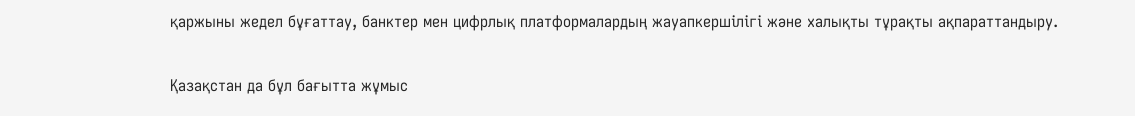қаржыны жедел бұғаттау, банктер мен цифрлық платформалардың жауапкершілігі және халықты тұрақты ақпараттандыру.

Қазақстан да бұл бағытта жұмыс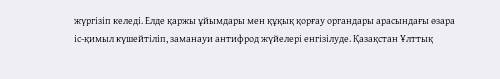жүргізіп келеді. Елде қаржы ұйымдары мен құқық қорғау органдары арасындағы өзара іс-қимыл күшейтіліп, заманауи антифрод жүйелері енгізілуде. Қазақстан Ұлттық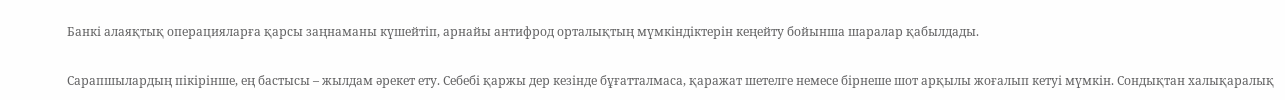Банкі алаяқтық операцияларға қарсы заңнаманы күшейтіп, арнайы антифрод орталықтың мүмкіндіктерін кеңейту бойынша шаралар қабылдады.

Сарапшылардың пікірінше, ең бастысы – жылдам әрекет ету. Себебі қаржы дер кезінде бұғатталмаса, қаражат шетелге немесе бірнеше шот арқылы жоғалып кетуі мүмкін. Сондықтан халықаралық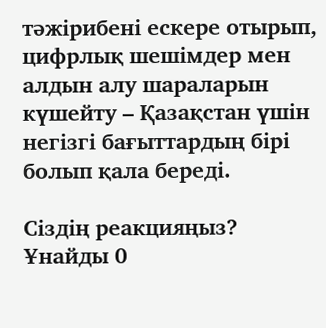тәжірибені ескере отырып, цифрлық шешімдер мен алдын алу шараларын күшейту – Қазақстан үшін негізгі бағыттардың бірі болып қала береді.

Сіздің реакцияңыз?
Ұнайды 0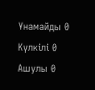Ұнамайды 0
Күлкілі 0
Ашулы 0